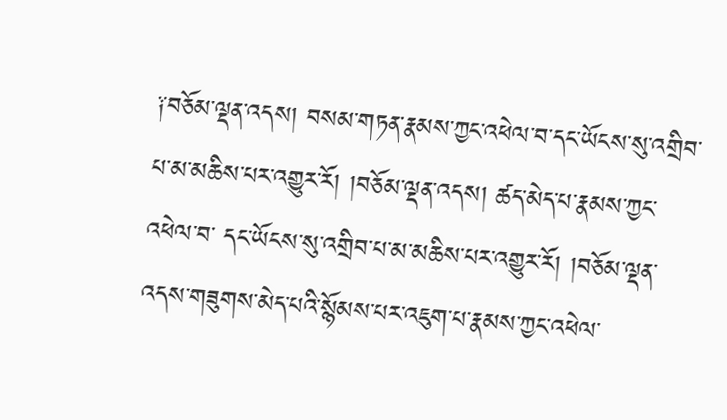༑བཅོམ་ལྡན་འདས། བསམ་གཏན་རྣམས་ཀྱང་འཕེལ་བ་དང་ཡོངས་སུ་འགྲིབ་པ་མ་མཆིས་པར་འགྱུར་རོ། །བཅོམ་ལྡན་འདས། ཚད་མེད་པ་རྣམས་ཀྱང་འཕེལ་བ་ དང་ཡོངས་སུ་འགྲིབ་པ་མ་མཆིས་པར་འགྱུར་རོ། །བཅོམ་ལྡན་འདས་གཟུགས་མེད་པའི་སྙོམས་པར་འཇུག་པ་རྣམས་ཀྱང་འཕེལ་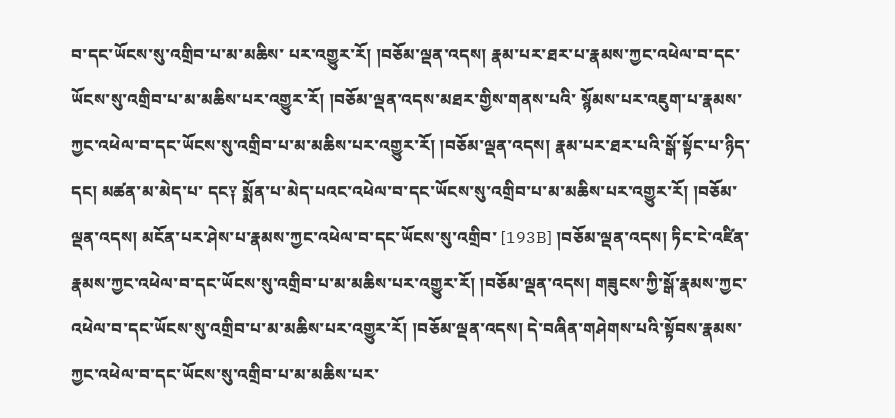བ་དང་ཡོངས་སུ་འགྲིབ་པ་མ་མཆིས་ པར་འགྱུར་རོ། །བཅོམ་ལྡན་འདས། རྣམ་པར་ཐར་པ་རྣམས་ཀྱང་འཕེལ་བ་དང་ཡོངས་སུ་འགྲིབ་པ་མ་མཆིས་པར་འགྱུར་རོ། །བཅོམ་ལྡན་འདས་མཐར་གྱིས་གནས་པའི་ སྙོམས་པར་འཇུག་པ་རྣམས་ཀྱང་འཕེལ་བ་དང་ཡོངས་སུ་འགྲིབ་པ་མ་མཆིས་པར་འགྱུར་རོ། །བཅོམ་ལྡན་འདས། རྣམ་པར་ཐར་པའི་སྒོ་སྟོང་པ་ཉིད་དང། མཚན་མ་མེད་པ་ དང༑ སྨོན་པ་མེད་པའང་འཕེལ་བ་དང་ཡོངས་སུ་འགྲིབ་པ་མ་མཆིས་པར་འགྱུར་རོ། །བཅོམ་ལྡན་འདས། མངོན་པར་ཤེས་པ་རྣམས་ཀྱང་འཕེལ་བ་དང་ཡོངས་སུ་འགྲིབ་ [193B] །བཅོམ་ལྡན་འདས། ཏིང་ངེ་འཛིན་རྣམས་ཀྱང་འཕེལ་བ་དང་ཡོངས་སུ་འགྲིབ་པ་མ་མཆིས་པར་འགྱུར་རོ། །བཅོམ་ལྡན་འདས། གཟུངས་ཀྱི་སྒོ་རྣམས་ཀྱང་ འཕེལ་བ་དང་ཡོངས་སུ་འགྲིབ་པ་མ་མཆིས་པར་འགྱུར་རོ། །བཅོམ་ལྡན་འདས། དེ་བཞིན་གཤེགས་པའི་སྟོབས་རྣམས་ཀྱང་འཕེལ་བ་དང་ཡོངས་སུ་འགྲིབ་པ་མ་མཆིས་པར་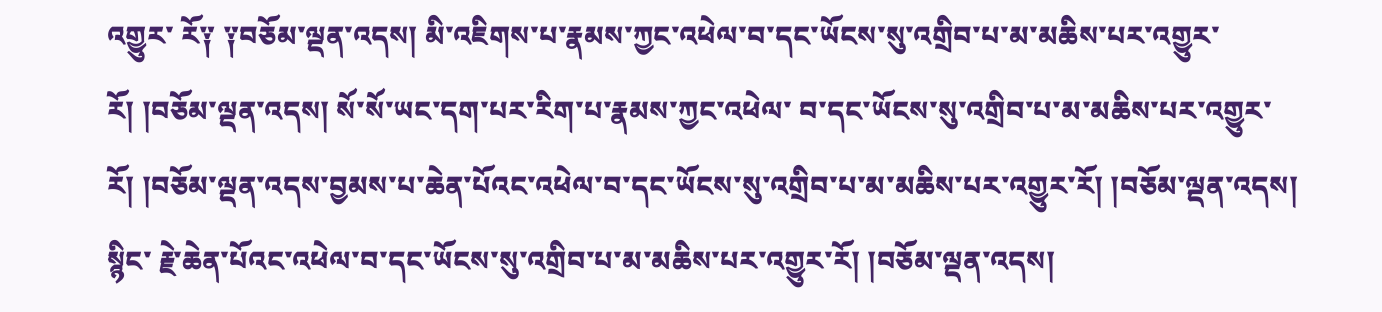འགྱུར་ རོ༑ ༑བཅོམ་ལྡན་འདས། མི་འཇིགས་པ་རྣམས་ཀྱང་འཕེལ་བ་དང་ཡོངས་སུ་འགྲིབ་པ་མ་མཆིས་པར་འགྱུར་རོ། །བཅོམ་ལྡན་འདས། སོ་སོ་ཡང་དག་པར་རིག་པ་རྣམས་ཀྱང་འཕེལ་ བ་དང་ཡོངས་སུ་འགྲིབ་པ་མ་མཆིས་པར་འགྱུར་རོ། །བཅོམ་ལྡན་འདས་བྱམས་པ་ཆེན་པོའང་འཕེལ་བ་དང་ཡོངས་སུ་འགྲིབ་པ་མ་མཆིས་པར་འགྱུར་རོ། །བཅོམ་ལྡན་འདས། སྙིང་ རྗེ་ཆེན་པོའང་འཕེལ་བ་དང་ཡོངས་སུ་འགྲིབ་པ་མ་མཆིས་པར་འགྱུར་རོ། །བཅོམ་ལྡན་འདས།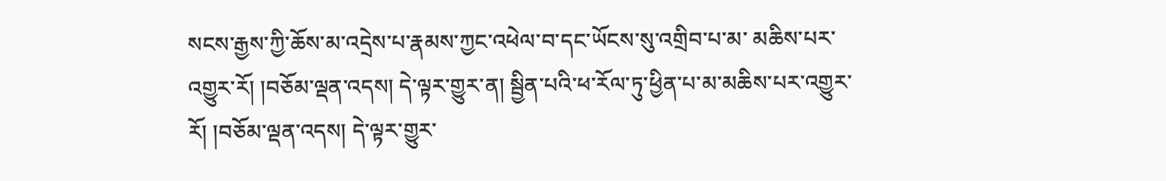སངས་རྒྱས་ཀྱི་ཆོས་མ་འདྲེས་པ་རྣམས་ཀྱང་འཕེལ་བ་དང་ཡོངས་སུ་འགྲིབ་པ་མ་ མཆིས་པར་འགྱུར་རོ། །བཅོམ་ལྡན་འདས། དེ་ལྟར་གྱུར་ན། སྦྱིན་པའི་ཕ་རོལ་ཏུ་ཕྱིན་པ་མ་མཆིས་པར་འགྱུར་རོ། །བཅོམ་ལྡན་འདས། དེ་ལྟར་གྱུར་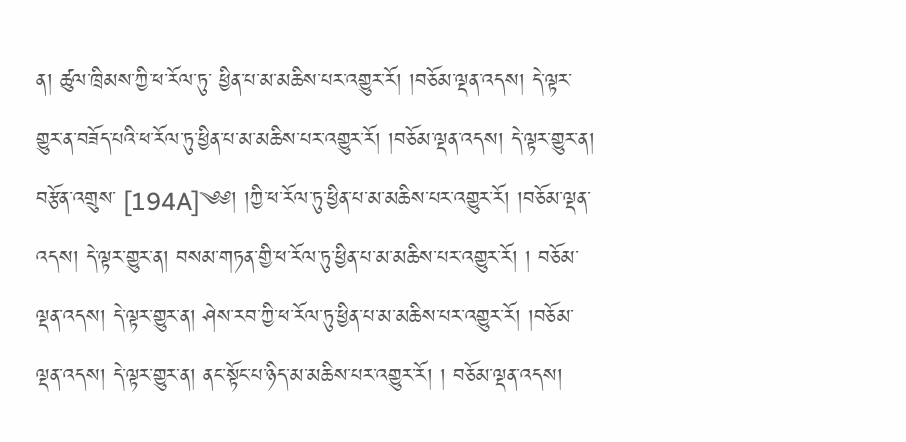ན། ཚུལ་ཁྲིམས་ཀྱི་ཕ་རོལ་ཏུ་ ཕྱིན་པ་མ་མཆིས་པར་འགྱུར་རོ། །བཅོམ་ལྡན་འདས། དེ་ལྟར་གྱུར་ན་བཟོད་པའི་ཕ་རོལ་ཏུ་ཕྱིན་པ་མ་མཆིས་པར་འགྱུར་རོ། །བཅོམ་ལྡན་འདས། དེ་ལྟར་གྱུར་ན། བརྩོན་འགྲུས་ [194A]༄༅། །ཀྱི་ཕ་རོལ་ཏུ་ཕྱིན་པ་མ་མཆིས་པར་འགྱུར་རོ། །བཅོམ་ལྡན་འདས། དེ་ལྟར་གྱུར་ན། བསམ་གཏན་གྱི་ཕ་རོལ་ཏུ་ཕྱིན་པ་མ་མཆིས་པར་འགྱུར་རོ། ། བཅོམ་ལྡན་འདས། དེ་ལྟར་གྱུར་ན། ཤེས་རབ་ཀྱི་ཕ་རོལ་ཏུ་ཕྱིན་པ་མ་མཆིས་པར་འགྱུར་རོ། །བཅོམ་ལྡན་འདས། དེ་ལྟར་གྱུར་ན། ནང་སྟོང་པ་ཉིད་མ་མཆིས་པར་འགྱུར་རོ། ། བཅོམ་ལྡན་འདས།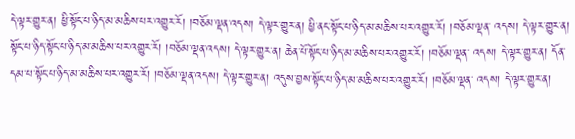དེ་ལྟར་གྱུར་ན། ཕྱི་སྟོང་པ་ཉིད་མ་མཆིས་པར་འགྱུར་རོ། །བཅོམ་ལྡན་འདས། དེ་ལྟར་གྱུར་ན། ཕྱི་ནང་སྟོང་པ་ཉིད་མ་མཆིས་པར་འགྱུར་རོ། །བཅོམ་ལྡན་ འདས། དེ་ལྟར་གྱུར་ན། སྟོང་པ་ཉིད་སྟོང་པ་ཉིད་མ་མཆིས་པར་འགྱུར་རོ། །བཅོམ་ལྡན་འདས། དེ་ལྟར་གྱུར་ན། ཆེན་པོ་སྟོང་པ་ཉིད་མ་མཆིས་པར་འགྱུར་རོ། །བཅོམ་ལྡན་ འདས། དེ་ལྟར་གྱུར་ན། དོན་དམ་པ་སྟོང་པ་ཉིད་མ་མཆིས་པར་འགྱུར་རོ། །བཅོམ་ལྡན་འདས། དེ་ལྟར་གྱུར་ན། འདུས་བྱས་སྟོང་པ་ཉིད་མ་མཆིས་པར་འགྱུར་རོ། །བཅོམ་ལྡན་ འདས། དེ་ལྟར་གྱུར་ན།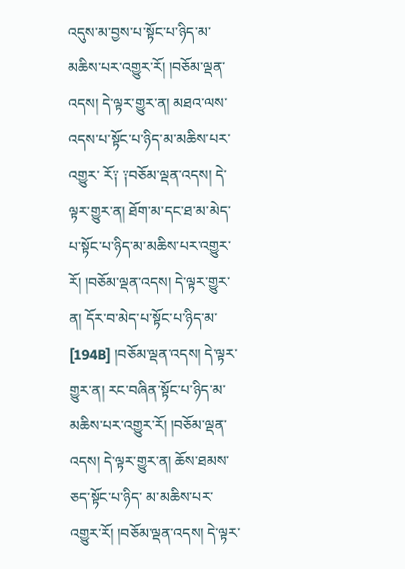འདུས་མ་བྱས་པ་སྟོང་པ་ཉིད་མ་མཆིས་པར་འགྱུར་རོ། །བཅོམ་ལྡན་འདས། དེ་ལྟར་གྱུར་ན། མཐའ་ལས་འདས་པ་སྟོང་པ་ཉིད་མ་མཆིས་པར་འགྱུར་ རོ༑ ༑བཅོམ་ལྡན་འདས། དེ་ལྟར་གྱུར་ན། ཐོག་མ་དང་ཐ་མ་མེད་པ་སྟོང་པ་ཉིད་མ་མཆིས་པར་འགྱུར་རོ། །བཅོམ་ལྡན་འདས། དེ་ལྟར་གྱུར་ན། དོར་བ་མེད་པ་སྟོང་པ་ཉིད་མ་ [194B] །བཅོམ་ལྡན་འདས། དེ་ལྟར་གྱུར་ན། རང་བཞིན་སྟོང་པ་ཉིད་མ་མཆིས་པར་འགྱུར་རོ། །བཅོམ་ལྡན་འདས། དེ་ལྟར་གྱུར་ན། ཆོས་ཐམས་ཅད་སྟོང་པ་ཉིད་ མ་མཆིས་པར་འགྱུར་རོ། །བཅོམ་ལྡན་འདས། དེ་ལྟར་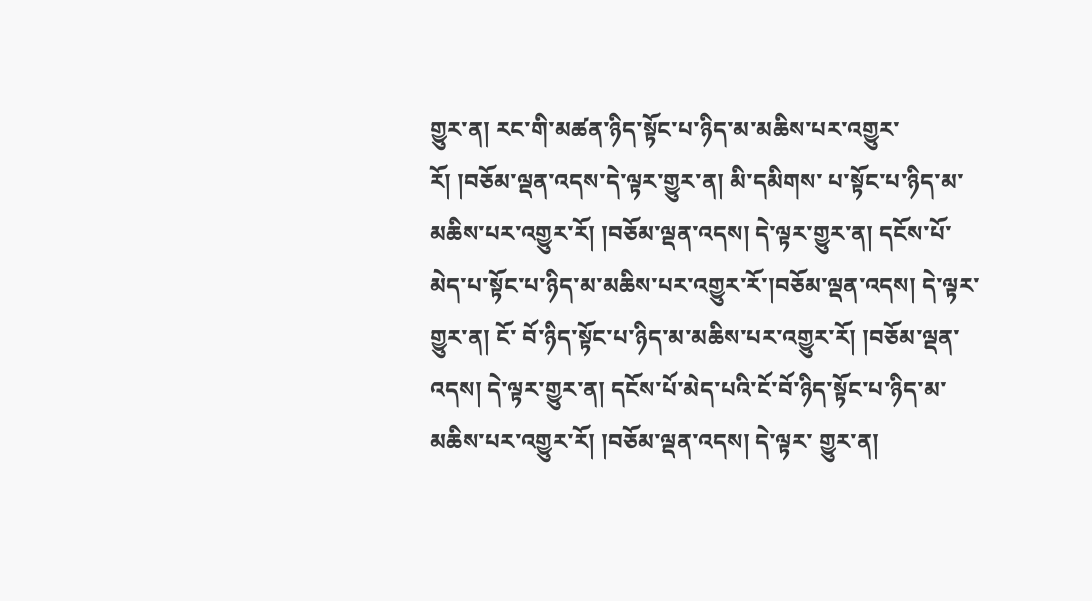གྱུར་ན། རང་གི་མཚན་ཉིད་སྟོང་པ་ཉིད་མ་མཆིས་པར་འགྱུར་རོ། །བཅོམ་ལྡན་འདས་དེ་ལྟར་གྱུར་ན། མི་དམིགས་ པ་སྟོང་པ་ཉིད་མ་མཆིས་པར་འགྱུར་རོ། །བཅོམ་ལྡན་འདས། དེ་ལྟར་གྱུར་ན། དངོས་པོ་མེད་པ་སྟོང་པ་ཉིད་མ་མཆིས་པར་འགྱུར་རོ་།བཅོམ་ལྡན་འདས། དེ་ལྟར་གྱུར་ན། ངོ་ བོ་ཉིད་སྟོང་པ་ཉིད་མ་མཆིས་པར་འགྱུར་རོ། །བཅོམ་ལྡན་འདས། དེ་ལྟར་གྱུར་ན། དངོས་པོ་མེད་པའི་ངོ་བོ་ཉིད་སྟོང་པ་ཉིད་མ་མཆིས་པར་འགྱུར་རོ། །བཅོམ་ལྡན་འདས། དེ་ལྟར་ གྱུར་ན།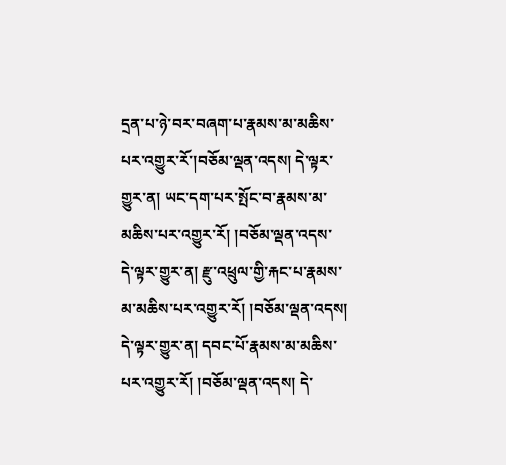དྲན་པ་ཉེ་བར་བཞག་པ་རྣམས་མ་མཆིས་པར་འགྱུར་རོ་།བཅོམ་ལྡན་འདས། དེ་ལྟར་གྱུར་ན། ཡང་དག་པར་སྤོང་བ་རྣམས་མ་མཆིས་པར་འགྱུར་རོ། །བཅོམ་ལྡན་འདས་ དེ་ལྟར་གྱུར་ན། རྫུ་འཕྲུལ་གྱི་རྐང་པ་རྣམས་མ་མཆིས་པར་འགྱུར་རོ། །བཅོམ་ལྡན་འདས། དེ་ལྟར་གྱུར་ན། དབང་པོ་རྣམས་མ་མཆིས་པར་འགྱུར་རོ། །བཅོམ་ལྡན་འདས། དེ་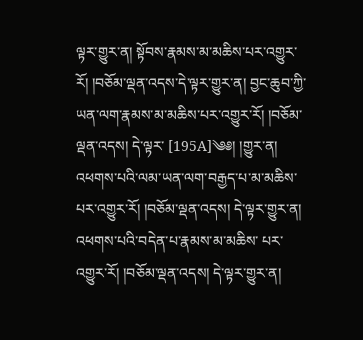ལྟར་གྱུར་ན། སྟོབས་རྣམས་མ་མཆིས་པར་འགྱུར་རོ། །བཅོམ་ལྡན་འདས་དེ་ལྟར་གྱུར་ན། བྱང་ཆུབ་ཀྱི་ཡན་ལག་རྣམས་མ་མཆིས་པར་འགྱུར་རོ། །བཅོམ་ལྡན་འདས། དེ་ལྟར་ [195A]༄༅། །གྱུར་ན། འཕགས་པའི་ལམ་ཡན་ལག་བརྒྱད་པ་མ་མཆིས་པར་འགྱུར་རོ། །བཅོམ་ལྡན་འདས། དེ་ལྟར་གྱུར་ན། འཕགས་པའི་བདེན་པ་རྣམས་མ་མཆིས་ པར་འགྱུར་རོ། །བཅོམ་ལྡན་འདས། དེ་ལྟར་གྱུར་ན།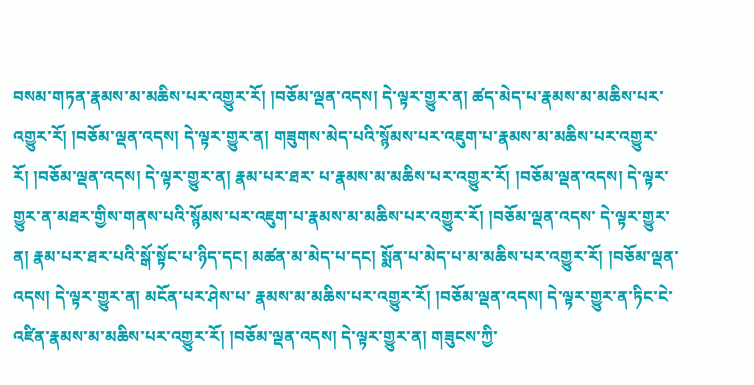བསམ་གཏན་རྣམས་མ་མཆིས་པར་འགྱུར་རོ། །བཅོམ་ལྡན་འདས། དེ་ལྟར་གྱུར་ན། ཚད་མེད་པ་རྣམས་མ་མཆིས་པར་ འགྱུར་རོ། །བཅོམ་ལྡན་འདས། དེ་ལྟར་གྱུར་ན། གཟུགས་མེད་པའི་སྙོམས་པར་འཇུག་པ་རྣམས་མ་མཆིས་པར་འགྱུར་རོ། །བཅོམ་ལྡན་འདས། དེ་ལྟར་གྱུར་ན། རྣམ་པར་ཐར་ པ་རྣམས་མ་མཆིས་པར་འགྱུར་རོ། །བཅོམ་ལྡན་འདས། དེ་ལྟར་གྱུར་ན་མཐར་གྱིས་གནས་པའི་སྙོམས་པར་འཇུག་པ་རྣམས་མ་མཆིས་པར་འགྱུར་རོ། །བཅོམ་ལྡན་འདས་ དེ་ལྟར་གྱུར་ན། རྣམ་པར་ཐར་པའི་སྒོ་སྟོང་པ་ཉིད་དང། མཚན་མ་མེད་པ་དང། སྨོན་པ་མེད་པ་མ་མཆིས་པར་འགྱུར་རོ། །བཅོམ་ལྡན་འདས། དེ་ལྟར་གྱུར་ན། མངོན་པར་ཤེས་པ་ རྣམས་མ་མཆིས་པར་འགྱུར་རོ། །བཅོམ་ལྡན་འདས། དེ་ལྟར་གྱུར་ན་ཏིང་ངེ་འཛིན་རྣམས་མ་མཆིས་པར་འགྱུར་རོ། །བཅོམ་ལྡན་འདས། དེ་ལྟར་གྱུར་ན། གཟུངས་ཀྱི་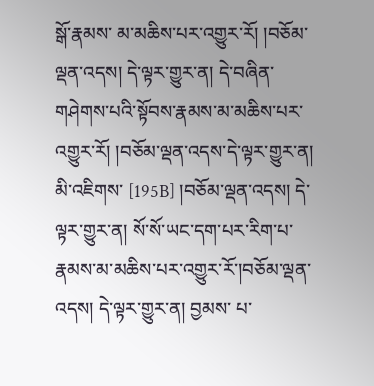སྒོ་རྣམས་ མ་མཆིས་པར་འགྱུར་རོ། །བཅོམ་ལྡན་འདས། དེ་ལྟར་གྱུར་ན། དེ་བཞིན་གཤེགས་པའི་སྟོབས་རྣམས་མ་མཆིས་པར་འགྱུར་རོ། །བཅོམ་ལྡན་འདས་དེ་ལྟར་གྱུར་ན། མི་འཇིགས་ [195B] །བཅོམ་ལྡན་འདས། དེ་ལྟར་གྱུར་ན། སོ་སོ་ཡང་དག་པར་རིག་པ་རྣམས་མ་མཆིས་པར་འགྱུར་རོ་།བཅོམ་ལྡན་འདས། དེ་ལྟར་གྱུར་ན། བྱམས་ པ་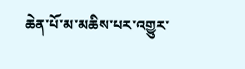ཆེན་པོ་མ་མཆིས་པར་འགྱུར་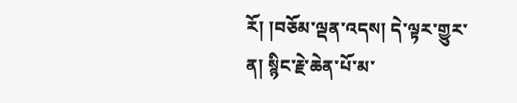རོ། །བཅོམ་ལྡན་འདས། དེ་ལྟར་གྱུར་ན། སྙིང་རྗེ་ཆེན་པོ་མ་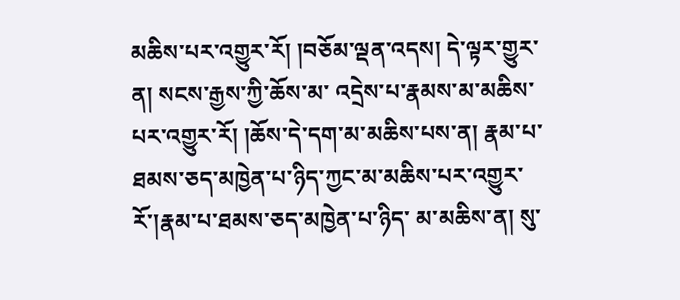མཆིས་པར་འགྱུར་རོ། །བཅོམ་ལྡན་འདས། དེ་ལྟར་གྱུར་ན། སངས་རྒྱས་ཀྱི་ཆོས་མ་ འདྲེས་པ་རྣམས་མ་མཆིས་པར་འགྱུར་རོ། །ཆོས་དེ་དག་མ་མཆིས་པས་ན། རྣམ་པ་ཐམས་ཅད་མཁྱེན་པ་ཉིད་ཀྱང་མ་མཆིས་པར་འགྱུར་རོ་།རྣམ་པ་ཐམས་ཅད་མཁྱེན་པ་ཉིད་ མ་མཆིས་ན། སུ་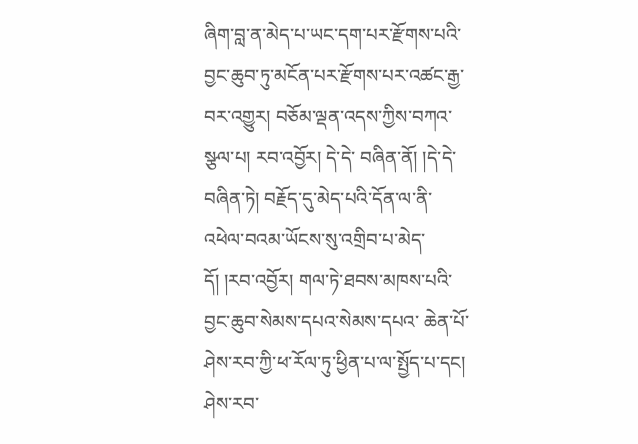ཞིག་བླ་ན་མེད་པ་ཡང་དག་པར་རྫོགས་པའི་བྱང་ཆུབ་ཏུ་མངོན་པར་རྫོགས་པར་འཚང་རྒྱ་བར་འགྱུར། བཅོམ་ལྡན་འདས་ཀྱིས་བཀའ་སྩལ་པ། རབ་འབྱོར། དེ་དེ་ བཞིན་ནོ། །དེ་དེ་བཞིན་ཏེ། བརྗོད་དུ་མེད་པའི་དོན་ལ་ནི་འཕེལ་བའམ་ཡོངས་སུ་འགྲིབ་པ་མེད་དོ། །རབ་འབྱོར། གལ་ཏེ་ཐབས་མཁས་པའི་བྱང་ཆུབ་སེམས་དཔའ་སེམས་དཔའ་ ཆེན་པོ་ཤེས་རབ་ཀྱི་ཕ་རོལ་ཏུ་ཕྱིན་པ་ལ་སྤྱོད་པ་དང། ཤེས་རབ་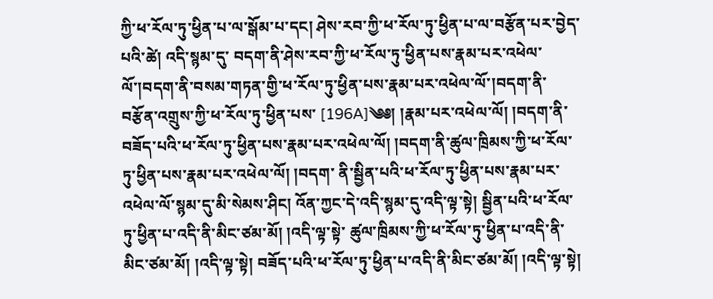ཀྱི་ཕ་རོལ་ཏུ་ཕྱིན་པ་ལ་སྒོམ་པ་དང། ཤེས་རབ་ཀྱི་ཕ་རོལ་ཏུ་ཕྱིན་པ་ལ་བརྩོན་པར་བྱེད་པའི་ཚེ། འདི་སྙམ་དུ་ བདག་ནི་ཤེས་རབ་ཀྱི་ཕ་རོལ་ཏུ་ཕྱིན་པས་རྣམ་པར་འཕེལ་ལོ་།བདག་ནི་བསམ་གཏན་གྱི་ཕ་རོལ་ཏུ་ཕྱིན་པས་རྣམ་པར་འཕེལ་ལོ་།བདག་ནི་བརྩོན་འགྲུས་ཀྱི་ཕ་རོལ་ཏུ་ཕྱིན་པས་ [196A]༄༅། །རྣམ་པར་འཕེལ་ལོ། །བདག་ནི་བཟོད་པའི་ཕ་རོལ་ཏུ་ཕྱིན་པས་རྣམ་པར་འཕེལ་ལོ། །བདག་ནི་ཚུལ་ཁྲིམས་ཀྱི་ཕ་རོལ་ཏུ་ཕྱིན་པས་རྣམ་པར་འཕེལ་ལོ། །བདག་ ནི་སྦྱིན་པའི་ཕ་རོལ་ཏུ་ཕྱིན་པས་རྣམ་པར་འཕེལ་ལོ་སྙམ་དུ་མི་སེམས་ཤིང། འོན་ཀྱང་དེ་འདི་སྙམ་དུ་འདི་ལྟ་སྟེ། སྦྱིན་པའི་ཕ་རོལ་ཏུ་ཕྱིན་པ་འདི་ནི་མིང་ཙམ་མོ། །འདི་ལྟ་སྟེ་ ཚུལ་ཁྲིམས་ཀྱི་ཕ་རོལ་ཏུ་ཕྱིན་པ་འདི་ནི་མིང་ཙམ་མོ། །འདི་ལྟ་སྟེ། བཟོད་པའི་ཕ་རོལ་ཏུ་ཕྱིན་པ་འདི་ནི་མིང་ཙམ་མོ། །འདི་ལྟ་སྟེ།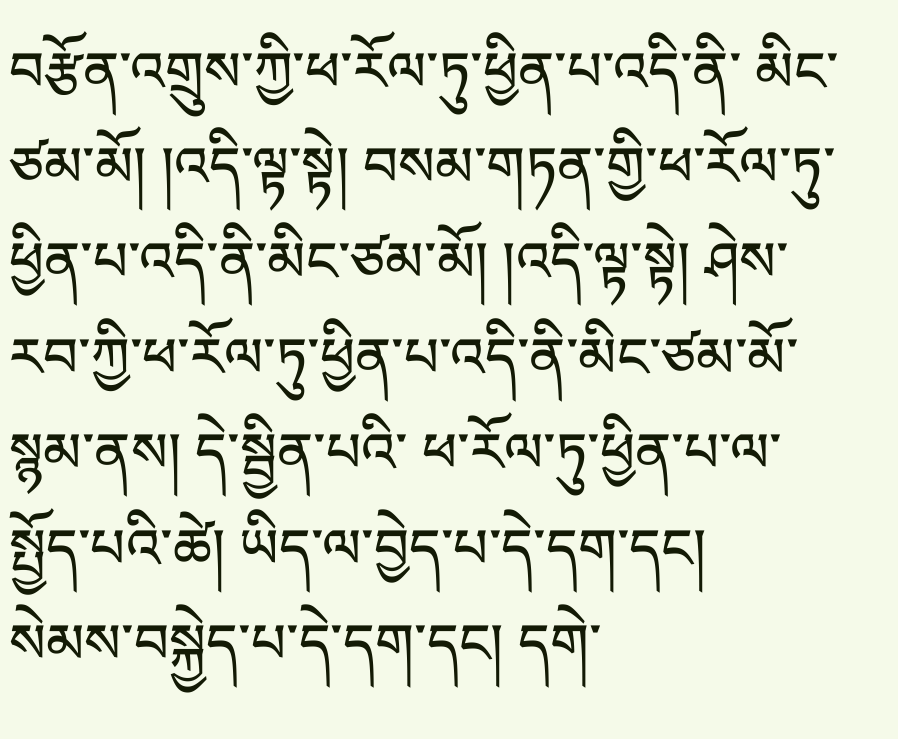བརྩོན་འགྲུས་ཀྱི་ཕ་རོལ་ཏུ་ཕྱིན་པ་འདི་ནི་ མིང་ཙམ་མོ། །འདི་ལྟ་སྟེ། བསམ་གཏན་གྱི་ཕ་རོལ་ཏུ་ཕྱིན་པ་འདི་ནི་མིང་ཙམ་མོ། །འདི་ལྟ་སྟེ། ཤེས་རབ་ཀྱི་ཕ་རོལ་ཏུ་ཕྱིན་པ་འདི་ནི་མིང་ཙམ་མོ་སྙམ་ནས། དེ་སྦྱིན་པའི་ ཕ་རོལ་ཏུ་ཕྱིན་པ་ལ་སྤྱོད་པའི་ཚེ། ཡིད་ལ་བྱེད་པ་དེ་དག་དང། སེམས་བསྐྱེད་པ་དེ་དག་དང། དགེ་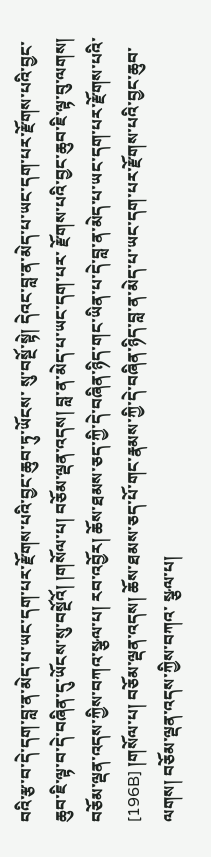བའི་རྩ་བ་དེ་དག་བླ་ན་མེད་པ་ཡང་དག་པར་རྫོགས་པའི་བྱང་ཆུབ་ཏུ་ཡོངས་ སུ་བསྔོ་སྟེ། དེའང་བླ་ན་མེད་པ་ཡང་དག་པར་རྫོགས་པའི་བྱང་ཆུབ་ཇི་ལྟ་བ་དེ་བཞིན་དུ་ཡོངས་སུ་བསྔོའོ། །གསོལ་པ། བཅོམ་ལྡན་འདས། བླ་ན་མེད་པ་ཡང་དག་པར་ རྫོགས་པའི་བྱང་ཆུབ་ཇི་ལྟ་བུ་ལགས། བཅོམ་ལྡན་འདས་ཀྱིས་བཀའ་སྩལ་པ། རབ་འབྱོར། ཆོས་ཐམས་ཅད་ཀྱི་དེ་བཞིན་ཉིད་གང་ཡིན་པ་དེ་བླ་ན་མེད་པ་ཡང་དག་པར་རྫོགས་པའི་ [196B] །གསོལ་པ། བཅོམ་ལྡན་འདས། ཆོས་ཐམས་ཅད་པོ་གང་རྣམས་ཀྱི་དེ་བཞིན་ཉིད་བླ་ན་མེད་པ་ཡང་དག་པར་རྫོགས་པའི་བྱང་ཆུབ་ལགས། བཅོམ་ལྡན་འདས་ཀྱིས་བཀའ་ སྩལ་པ།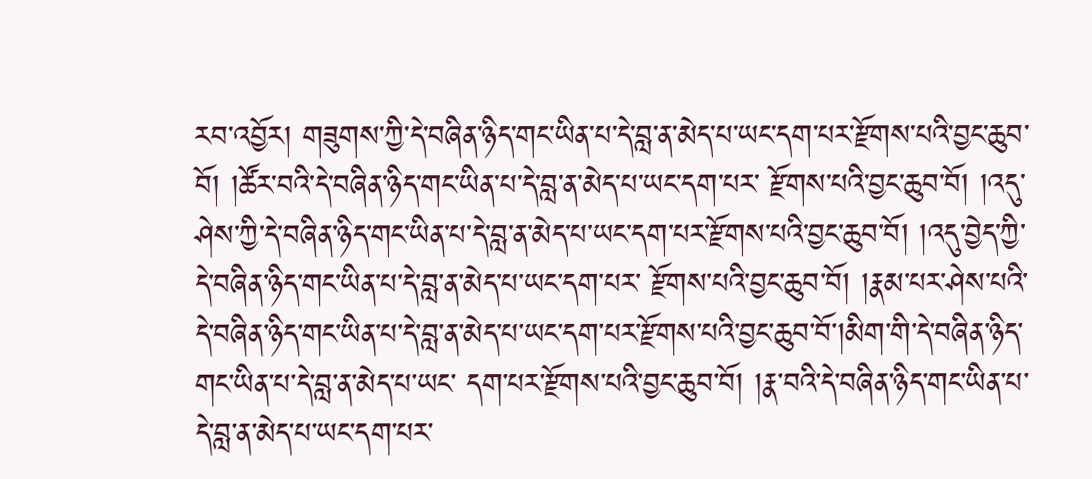རབ་འབྱོར། གཟུགས་ཀྱི་དེ་བཞིན་ཉིད་གང་ཡིན་པ་དེ་བླ་ན་མེད་པ་ཡང་དག་པར་རྫོགས་པའི་བྱང་ཆུབ་བོ། །ཚོར་བའི་དེ་བཞིན་ཉིད་གང་ཡིན་པ་དེ་བླ་ན་མེད་པ་ཡང་དག་པར་ རྫོགས་པའི་བྱང་ཆུབ་བོ། །འདུ་ཤེས་ཀྱི་དེ་བཞིན་ཉིད་གང་ཡིན་པ་དེ་བླ་ན་མེད་པ་ཡང་དག་པར་རྫོགས་པའི་བྱང་ཆུབ་བོ། །འདུ་བྱེད་ཀྱི་དེ་བཞིན་ཉིད་གང་ཡིན་པ་དེ་བླ་ན་མེད་པ་ཡང་དག་པར་ རྫོགས་པའི་བྱང་ཆུབ་བོ། །རྣམ་པར་ཤེས་པའི་དེ་བཞིན་ཉིད་གང་ཡིན་པ་དེ་བླ་ན་མེད་པ་ཡང་དག་པར་རྫོགས་པའི་བྱང་ཆུབ་བོ་།མིག་གི་དེ་བཞིན་ཉིད་གང་ཡིན་པ་དེ་བླ་ན་མེད་པ་ཡང་ དག་པར་རྫོགས་པའི་བྱང་ཆུབ་བོ། །རྣ་བའི་དེ་བཞིན་ཉིད་གང་ཡིན་པ་དེ་བླ་ན་མེད་པ་ཡང་དག་པར་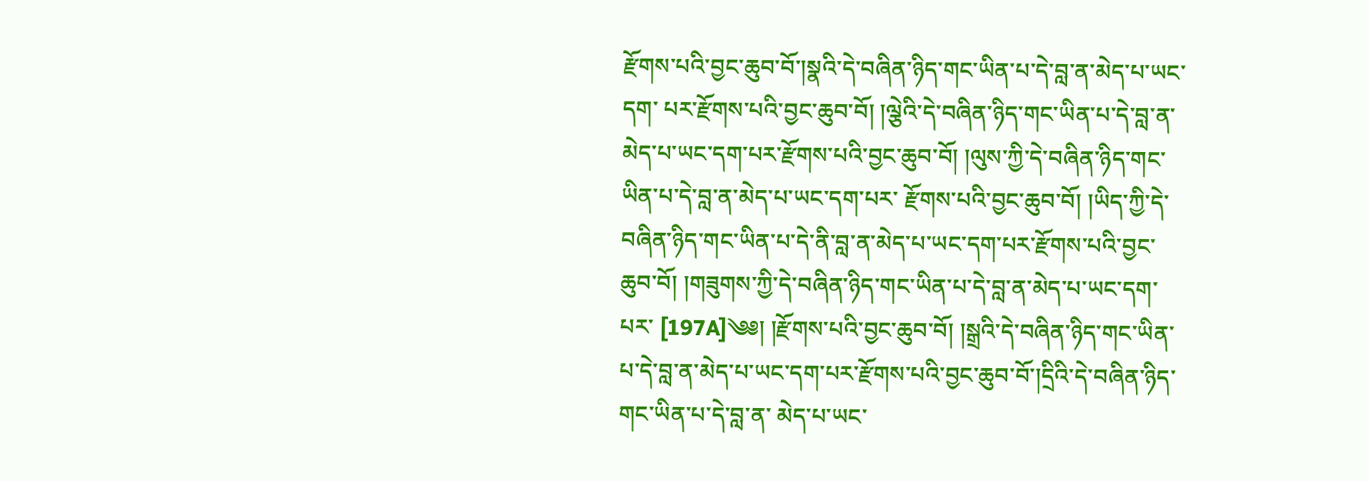རྫོགས་པའི་བྱང་ཆུབ་བོ་།སྣའི་དེ་བཞིན་ཉིད་གང་ཡིན་པ་དེ་བླ་ན་མེད་པ་ཡང་དག་ པར་རྫོགས་པའི་བྱང་ཆུབ་བོ། །ལྕེའི་དེ་བཞིན་ཉིད་གང་ཡིན་པ་དེ་བླ་ན་མེད་པ་ཡང་དག་པར་རྫོགས་པའི་བྱང་ཆུབ་བོ། །ལུས་ཀྱི་དེ་བཞིན་ཉིད་གང་ཡིན་པ་དེ་བླ་ན་མེད་པ་ཡང་དག་པར་ རྫོགས་པའི་བྱང་ཆུབ་བོ། །ཡིད་ཀྱི་དེ་བཞིན་ཉིད་གང་ཡིན་པ་དེ་ནི་བླ་ན་མེད་པ་ཡང་དག་པར་རྫོགས་པའི་བྱང་ཆུབ་བོ། །གཟུགས་ཀྱི་དེ་བཞིན་ཉིད་གང་ཡིན་པ་དེ་བླ་ན་མེད་པ་ཡང་དག་པར་ [197A]༄༅། །རྫོགས་པའི་བྱང་ཆུབ་བོ། །སྒྲའི་དེ་བཞིན་ཉིད་གང་ཡིན་པ་དེ་བླ་ན་མེད་པ་ཡང་དག་པར་རྫོགས་པའི་བྱང་ཆུབ་བོ་།དྲིའི་དེ་བཞིན་ཉིད་གང་ཡིན་པ་དེ་བླ་ན་ མེད་པ་ཡང་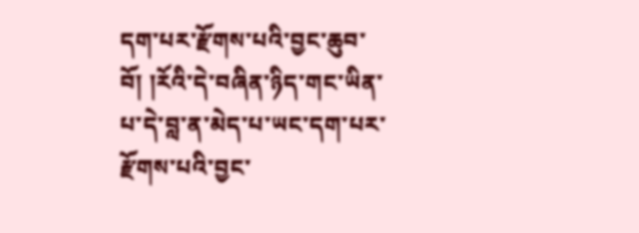དག་པར་རྫོགས་པའི་བྱང་ཆུབ་བོ། །རོའི་དེ་བཞིན་ཉིད་གང་ཡིན་པ་དེ་བླ་ན་མེད་པ་ཡང་དག་པར་རྫོགས་པའི་བྱང་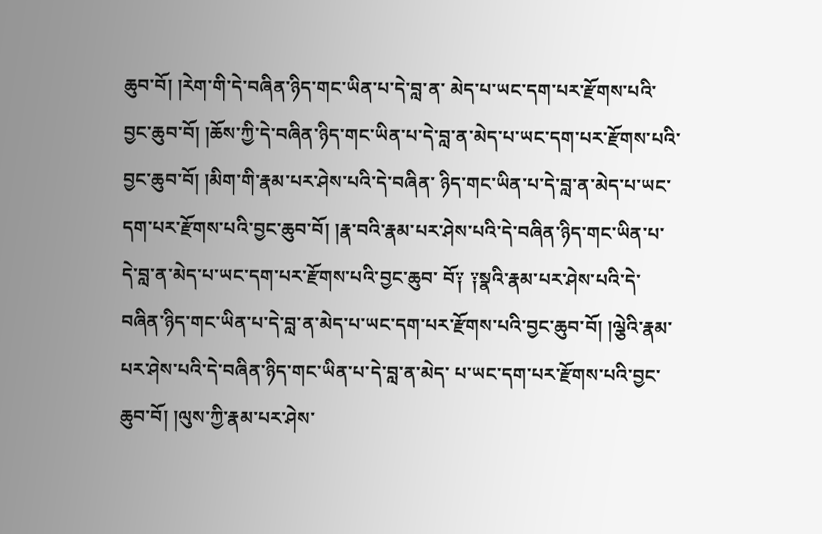ཆུབ་བོ། །རེག་གི་དེ་བཞིན་ཉིད་གང་ཡིན་པ་དེ་བླ་ན་ མེད་པ་ཡང་དག་པར་རྫོགས་པའི་བྱང་ཆུབ་བོ། །ཆོས་ཀྱི་དེ་བཞིན་ཉིད་གང་ཡིན་པ་དེ་བླ་ན་མེད་པ་ཡང་དག་པར་རྫོགས་པའི་བྱང་ཆུབ་བོ། །མིག་གི་རྣམ་པར་ཤེས་པའི་དེ་བཞིན་ ཉིད་གང་ཡིན་པ་དེ་བླ་ན་མེད་པ་ཡང་དག་པར་རྫོགས་པའི་བྱང་ཆུབ་བོ། །རྣ་བའི་རྣམ་པར་ཤེས་པའི་དེ་བཞིན་ཉིད་གང་ཡིན་པ་དེ་བླ་ན་མེད་པ་ཡང་དག་པར་རྫོགས་པའི་བྱང་ཆུབ་ བོ༑ ༑སྣའི་རྣམ་པར་ཤེས་པའི་དེ་བཞིན་ཉིད་གང་ཡིན་པ་དེ་བླ་ན་མེད་པ་ཡང་དག་པར་རྫོགས་པའི་བྱང་ཆུབ་བོ། །ལྕེའི་རྣམ་པར་ཤེས་པའི་དེ་བཞིན་ཉིད་གང་ཡིན་པ་དེ་བླ་ན་མེད་ པ་ཡང་དག་པར་རྫོགས་པའི་བྱང་ཆུབ་བོ། །ལུས་ཀྱི་རྣམ་པར་ཤེས་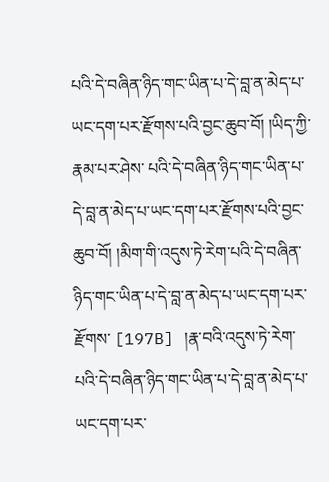པའི་དེ་བཞིན་ཉིད་གང་ཡིན་པ་དེ་བླ་ན་མེད་པ་ཡང་དག་པར་རྫོགས་པའི་བྱང་ཆུབ་བོ། །ཡིད་ཀྱི་རྣམ་པར་ཤེས་ པའི་དེ་བཞིན་ཉིད་གང་ཡིན་པ་དེ་བླ་ན་མེད་པ་ཡང་དག་པར་རྫོགས་པའི་བྱང་ཆུབ་བོ། །མིག་གི་འདུས་ཏེ་རེག་པའི་དེ་བཞིན་ཉིད་གང་ཡིན་པ་དེ་བླ་ན་མེད་པ་ཡང་དག་པར་རྫོགས་ [197B] །རྣ་བའི་འདུས་ཏེ་རེག་པའི་དེ་བཞིན་ཉིད་གང་ཡིན་པ་དེ་བླ་ན་མེད་པ་ཡང་དག་པར་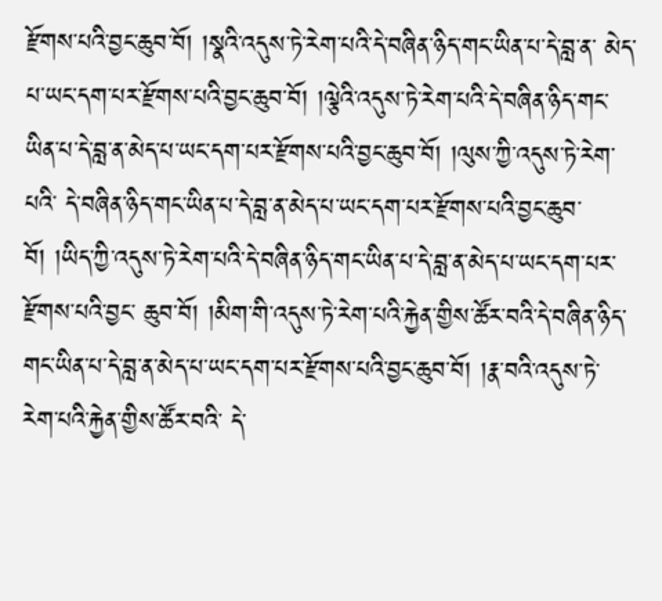རྫོགས་པའི་བྱང་ཆུབ་བོ། །སྣའི་འདུས་ཏེ་རེག་པའི་དེ་བཞིན་ཉིད་གང་ཡིན་པ་དེ་བླ་ན་ མེད་པ་ཡང་དག་པར་རྫོགས་པའི་བྱང་ཆུབ་བོ། །ལྕེའི་འདུས་ཏེ་རེག་པའི་དེ་བཞིན་ཉིད་གང་ཡིན་པ་དེ་བླ་ན་མེད་པ་ཡང་དག་པར་རྫོགས་པའི་བྱང་ཆུབ་བོ། །ལུས་ཀྱི་འདུས་ཏེ་རེག་པའི་ དེ་བཞིན་ཉིད་གང་ཡིན་པ་དེ་བླ་ན་མེད་པ་ཡང་དག་པར་རྫོགས་པའི་བྱང་ཆུབ་བོ། །ཡིད་ཀྱི་འདུས་ཏེ་རེག་པའི་དེ་བཞིན་ཉིད་གང་ཡིན་པ་དེ་བླ་ན་མེད་པ་ཡང་དག་པར་རྫོགས་པའི་བྱང་ ཆུབ་བོ། །མིག་གི་འདུས་ཏེ་རེག་པའི་རྐྱེན་གྱིས་ཚོར་བའི་དེ་བཞིན་ཉིད་གང་ཡིན་པ་དེ་བླ་ན་མེད་པ་ཡང་དག་པར་རྫོགས་པའི་བྱང་ཆུབ་བོ། །རྣ་བའི་འདུས་ཏེ་རེག་པའི་རྐྱེན་གྱིས་ཚོར་བའི་ དེ་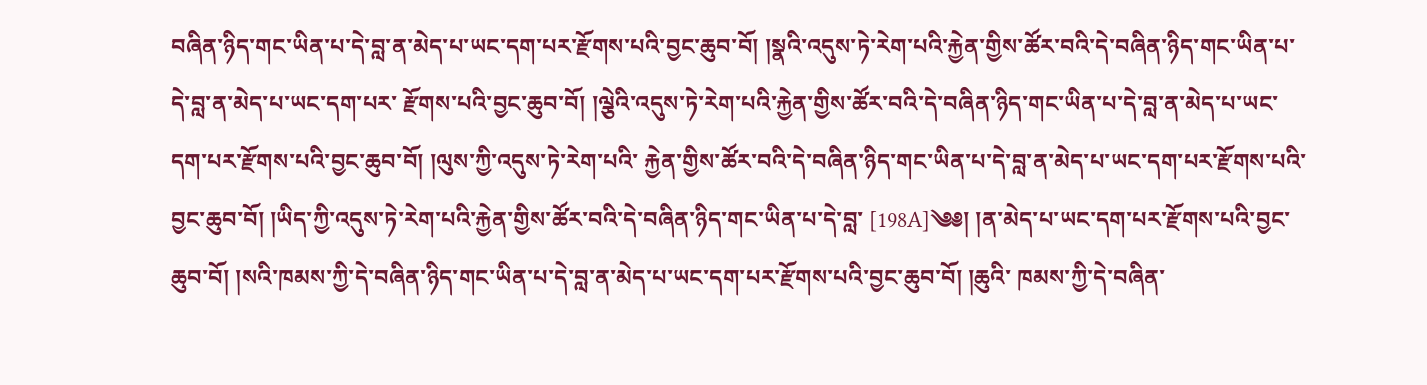བཞིན་ཉིད་གང་ཡིན་པ་དེ་བླ་ན་མེད་པ་ཡང་དག་པར་རྫོགས་པའི་བྱང་ཆུབ་བོ། །སྣའི་འདུས་ཏེ་རེག་པའི་རྐྱེན་གྱིས་ཚོར་བའི་དེ་བཞིན་ཉིད་གང་ཡིན་པ་དེ་བླ་ན་མེད་པ་ཡང་དག་པར་ རྫོགས་པའི་བྱང་ཆུབ་བོ། །ལྕེའི་འདུས་ཏེ་རེག་པའི་རྐྱེན་གྱིས་ཚོར་བའི་དེ་བཞིན་ཉིད་གང་ཡིན་པ་དེ་བླ་ན་མེད་པ་ཡང་དག་པར་རྫོགས་པའི་བྱང་ཆུབ་བོ། །ལུས་ཀྱི་འདུས་ཏེ་རེག་པའི་ རྐྱེན་གྱིས་ཚོར་བའི་དེ་བཞིན་ཉིད་གང་ཡིན་པ་དེ་བླ་ན་མེད་པ་ཡང་དག་པར་རྫོགས་པའི་བྱང་ཆུབ་བོ། །ཡིད་ཀྱི་འདུས་ཏེ་རེག་པའི་རྐྱེན་གྱིས་ཚོར་བའི་དེ་བཞིན་ཉིད་གང་ཡིན་པ་དེ་བླ་ [198A]༄༅། །ན་མེད་པ་ཡང་དག་པར་རྫོགས་པའི་བྱང་ཆུབ་བོ། །སའི་ཁམས་ཀྱི་དེ་བཞིན་ཉིད་གང་ཡིན་པ་དེ་བླ་ན་མེད་པ་ཡང་དག་པར་རྫོགས་པའི་བྱང་ཆུབ་བོ། །ཆུའི་ ཁམས་ཀྱི་དེ་བཞིན་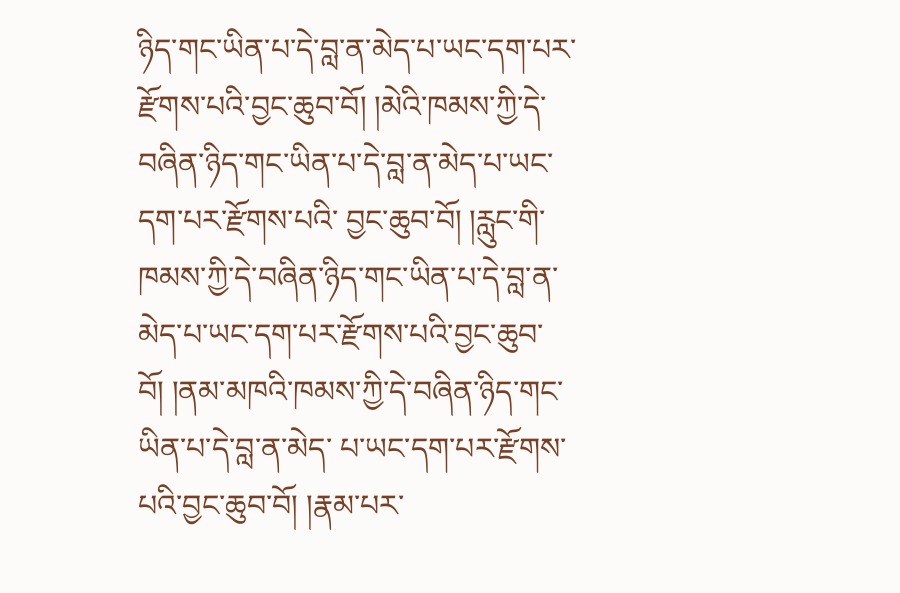ཉིད་གང་ཡིན་པ་དེ་བླ་ན་མེད་པ་ཡང་དག་པར་རྫོགས་པའི་བྱང་ཆུབ་བོ། །མེའི་ཁམས་ཀྱི་དེ་བཞིན་ཉིད་གང་ཡིན་པ་དེ་བླ་ན་མེད་པ་ཡང་དག་པར་རྫོགས་པའི་ བྱང་ཆུབ་བོ། །རླུང་གི་ཁམས་ཀྱི་དེ་བཞིན་ཉིད་གང་ཡིན་པ་དེ་བླ་ན་མེད་པ་ཡང་དག་པར་རྫོགས་པའི་བྱང་ཆུབ་བོ། །ནམ་མཁའི་ཁམས་ཀྱི་དེ་བཞིན་ཉིད་གང་ཡིན་པ་དེ་བླ་ན་མེད་ པ་ཡང་དག་པར་རྫོགས་པའི་བྱང་ཆུབ་བོ། །རྣམ་པར་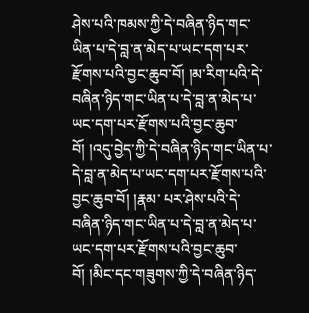ཤེས་པའི་ཁམས་ཀྱི་དེ་བཞིན་ཉིད་གང་ཡིན་པ་དེ་བླ་ན་མེད་པ་ཡང་དག་པར་རྫོགས་པའི་བྱང་ཆུབ་བོ། །མ་རིག་པའི་དེ་ བཞིན་ཉིད་གང་ཡིན་པ་དེ་བླ་ན་མེད་པ་ཡང་དག་པར་རྫོགས་པའི་བྱང་ཆུབ་བོ། །འདུ་བྱེད་ཀྱི་དེ་བཞིན་ཉིད་གང་ཡིན་པ་དེ་བླ་ན་མེད་པ་ཡང་དག་པར་རྫོགས་པའི་བྱང་ཆུབ་བོ། །རྣམ་ པར་ཤེས་པའི་དེ་བཞིན་ཉིད་གང་ཡིན་པ་དེ་བླ་ན་མེད་པ་ཡང་དག་པར་རྫོགས་པའི་བྱང་ཆུབ་བོ། །མིང་དང་གཟུགས་ཀྱི་དེ་བཞིན་ཉིད་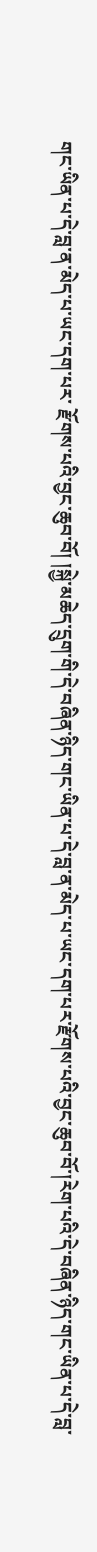གང་ཡིན་པ་དེ་བླ་ན་མེད་པ་ཡང་དག་པར་ རྫོགས་པའི་བྱང་ཆུབ་བོ། །སྐྱེ་མཆེད་དྲུག་གི་དེ་བཞིན་ཉིད་གང་ཡིན་པ་དེ་བླ་ན་མེད་པ་ཡང་དག་པར་རྫོགས་པའི་བྱང་ཆུབ་བོ་།རེག་པའི་དེ་བཞིན་ཉིད་གང་ཡིན་པ་དེ་བླ་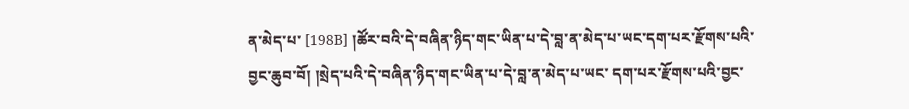ན་མེད་པ་ [198B] །ཚོར་བའི་དེ་བཞིན་ཉིད་གང་ཡིན་པ་དེ་བླ་ན་མེད་པ་ཡང་དག་པར་རྫོགས་པའི་བྱང་ཆུབ་བོ། །སྲེད་པའི་དེ་བཞིན་ཉིད་གང་ཡིན་པ་དེ་བླ་ན་མེད་པ་ཡང་ དག་པར་རྫོགས་པའི་བྱང་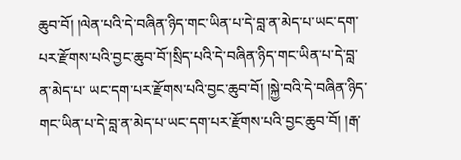ཆུབ་བོ། །ལེན་པའི་དེ་བཞིན་ཉིད་གང་ཡིན་པ་དེ་བླ་ན་མེད་པ་ཡང་དག་པར་རྫོགས་པའི་བྱང་ཆུབ་བོ་།སྲིད་པའི་དེ་བཞིན་ཉིད་གང་ཡིན་པ་དེ་བླ་ན་མེད་པ་ ཡང་དག་པར་རྫོགས་པའི་བྱང་ཆུབ་བོ། །སྐྱེ་བའི་དེ་བཞིན་ཉིད་གང་ཡིན་པ་དེ་བླ་ན་མེད་པ་ཡང་དག་པར་རྫོགས་པའི་བྱང་ཆུབ་བོ། །རྒ་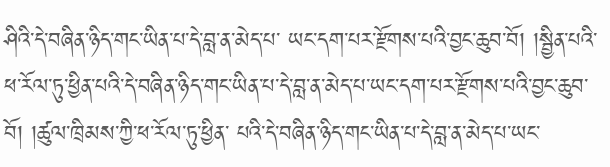ཤིའི་དེ་བཞིན་ཉིད་གང་ཡིན་པ་དེ་བླ་ན་མེད་པ་ ཡང་དག་པར་རྫོགས་པའི་བྱང་ཆུབ་བོ། །སྦྱིན་པའི་ཕ་རོལ་ཏུ་ཕྱིན་པའི་དེ་བཞིན་ཉིད་གང་ཡིན་པ་དེ་བླ་ན་མེད་པ་ཡང་དག་པར་རྫོགས་པའི་བྱང་ཆུབ་བོ། །ཚུལ་ཁྲིམས་ཀྱི་ཕ་རོལ་ཏུ་ཕྱིན་ པའི་དེ་བཞིན་ཉིད་གང་ཡིན་པ་དེ་བླ་ན་མེད་པ་ཡང་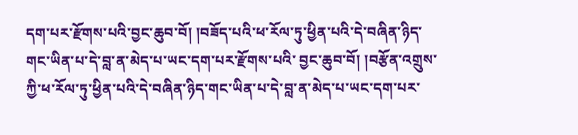དག་པར་རྫོགས་པའི་བྱང་ཆུབ་བོ། །བཟོད་པའི་ཕ་རོལ་ཏུ་ཕྱིན་པའི་དེ་བཞིན་ཉིད་གང་ཡིན་པ་དེ་བླ་ན་མེད་པ་ཡང་དག་པར་རྫོགས་པའི་ བྱང་ཆུབ་བོ། །བརྩོན་འགྲུས་ཀྱི་ཕ་རོལ་ཏུ་ཕྱིན་པའི་དེ་བཞིན་ཉིད་གང་ཡིན་པ་དེ་བླ་ན་མེད་པ་ཡང་དག་པར་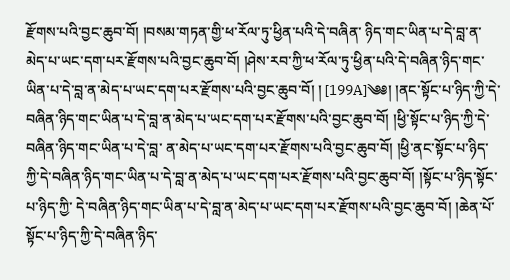རྫོགས་པའི་བྱང་ཆུབ་བོ། །བསམ་གཏན་གྱི་ཕ་རོལ་ཏུ་ཕྱིན་པའི་དེ་བཞིན་ ཉིད་གང་ཡིན་པ་དེ་བླ་ན་མེད་པ་ཡང་དག་པར་རྫོགས་པའི་བྱང་ཆུབ་བོ། །ཤེས་རབ་ཀྱི་ཕ་རོལ་ཏུ་ཕྱིན་པའི་དེ་བཞིན་ཉིད་གང་ཡིན་པ་དེ་བླ་ན་མེད་པ་ཡང་དག་པར་རྫོགས་པའི་བྱང་ཆུབ་བོ། ། [199A]༄༅། །ནང་སྟོང་པ་ཉིད་ཀྱི་དེ་བཞིན་ཉིད་གང་ཡིན་པ་དེ་བླ་ན་མེད་པ་ཡང་དག་པར་རྫོགས་པའི་བྱང་ཆུབ་བོ། །ཕྱི་སྟོང་པ་ཉིད་ཀྱི་དེ་བཞིན་ཉིད་གང་ཡིན་པ་དེ་བླ་ ན་མེད་པ་ཡང་དག་པར་རྫོགས་པའི་བྱང་ཆུབ་བོ། །ཕྱི་ནང་སྟོང་པ་ཉིད་ཀྱི་དེ་བཞིན་ཉིད་གང་ཡིན་པ་དེ་བླ་ན་མེད་པ་ཡང་དག་པར་རྫོགས་པའི་བྱང་ཆུབ་བོ། །སྟོང་པ་ཉིད་སྟོང་པ་ཉིད་ཀྱི་ དེ་བཞིན་ཉིད་གང་ཡིན་པ་དེ་བླ་ན་མེད་པ་ཡང་དག་པར་རྫོགས་པའི་བྱང་ཆུབ་བོ། །ཆེན་པོ་སྟོང་པ་ཉིད་ཀྱི་དེ་བཞིན་ཉིད་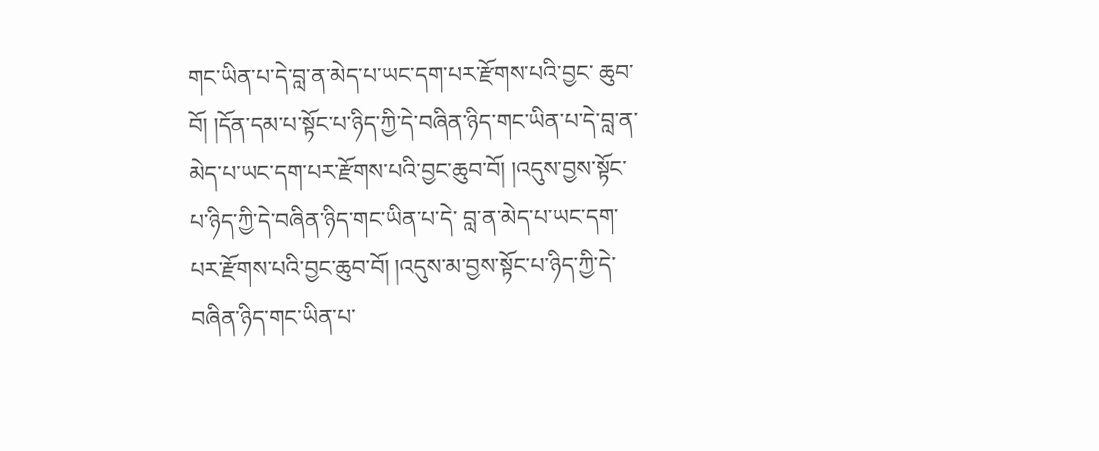གང་ཡིན་པ་དེ་བླ་ན་མེད་པ་ཡང་དག་པར་རྫོགས་པའི་བྱང་ ཆུབ་བོ། །དོན་དམ་པ་སྟོང་པ་ཉིད་ཀྱི་དེ་བཞིན་ཉིད་གང་ཡིན་པ་དེ་བླ་ན་མེད་པ་ཡང་དག་པར་རྫོགས་པའི་བྱང་ཆུབ་བོ། །འདུས་བྱས་སྟོང་པ་ཉིད་ཀྱི་དེ་བཞིན་ཉིད་གང་ཡིན་པ་དེ་ བླ་ན་མེད་པ་ཡང་དག་པར་རྫོགས་པའི་བྱང་ཆུབ་བོ། །འདུས་མ་བྱས་སྟོང་པ་ཉིད་ཀྱི་དེ་བཞིན་ཉིད་གང་ཡིན་པ་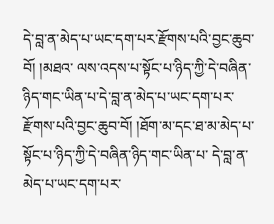དེ་བླ་ན་མེད་པ་ཡང་དག་པར་རྫོགས་པའི་བྱང་ཆུབ་བོ། །མཐའ་ ལས་འདས་པ་སྟོང་པ་ཉིད་ཀྱི་དེ་བཞིན་ཉིད་གང་ཡིན་པ་དེ་བླ་ན་མེད་པ་ཡང་དག་པར་རྫོགས་པའི་བྱང་ཆུབ་བོ། །ཐོག་མ་དང་ཐ་མ་མེད་པ་སྟོང་པ་ཉིད་ཀྱི་དེ་བཞིན་ཉིད་གང་ཡིན་པ་ དེ་བླ་ན་མེད་པ་ཡང་དག་པར་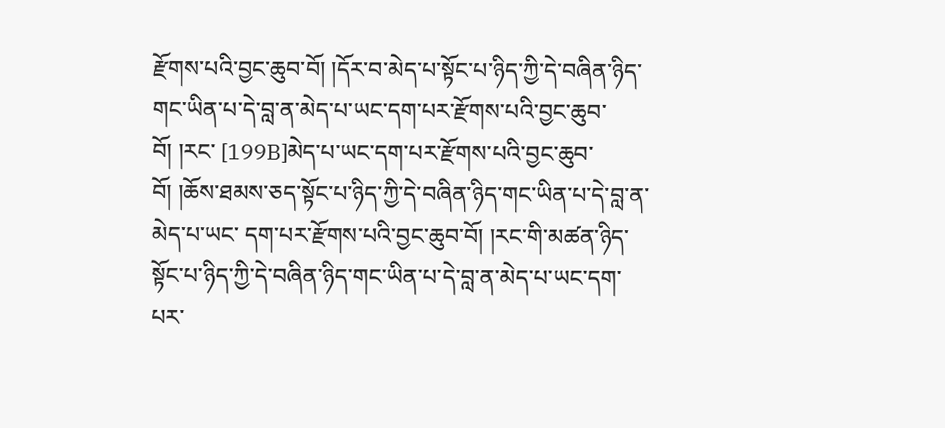རྫོགས་པའི་བྱང་ཆུབ་བོ། །དོར་བ་མེད་པ་སྟོང་པ་ཉིད་ཀྱི་དེ་བཞིན་ཉིད་གང་ཡིན་པ་དེ་བླ་ན་མེད་པ་ཡང་དག་པར་རྫོགས་པའི་བྱང་ཆུབ་བོ། །རང་ [199B]མེད་པ་ཡང་དག་པར་རྫོགས་པའི་བྱང་ཆུབ་བོ། །ཆོས་ཐམས་ཅད་སྟོང་པ་ཉིད་ཀྱི་དེ་བཞིན་ཉིད་གང་ཡིན་པ་དེ་བླ་ན་མེད་པ་ཡང་ དག་པར་རྫོགས་པའི་བྱང་ཆུབ་བོ། །རང་གི་མཚན་ཉིད་སྟོང་པ་ཉིད་ཀྱི་དེ་བཞིན་ཉིད་གང་ཡིན་པ་དེ་བླ་ན་མེད་པ་ཡང་དག་པར་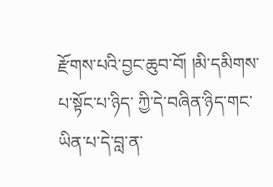རྫོགས་པའི་བྱང་ཆུབ་བོ། །མི་དམིགས་པ་སྟོང་པ་ཉིད་ ཀྱི་དེ་བཞིན་ཉིད་གང་ཡིན་པ་དེ་བླ་ན་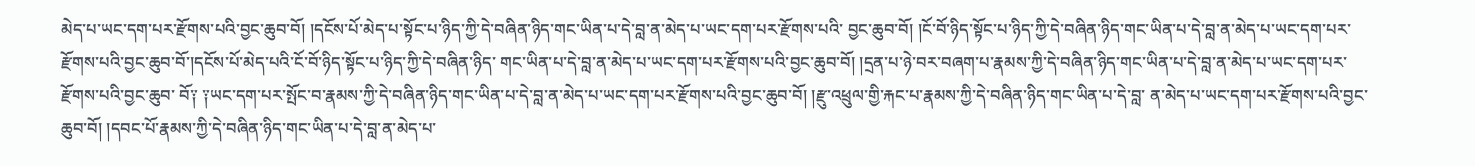མེད་པ་ཡང་དག་པར་རྫོགས་པའི་བྱང་ཆུབ་བོ། །དངོས་པོ་མེད་པ་སྟོང་པ་ཉིད་ཀྱི་དེ་བཞིན་ཉིད་གང་ཡིན་པ་དེ་བླ་ན་མེད་པ་ཡང་དག་པར་རྫོགས་པའི་ བྱང་ཆུབ་བོ། །ངོ་བོ་ཉིད་སྟོང་པ་ཉིད་ཀྱི་དེ་བཞིན་ཉིད་གང་ཡིན་པ་དེ་བླ་ན་མེད་པ་ཡང་དག་པར་རྫོགས་པའི་བྱང་ཆུབ་བོ་།དངོས་པོ་མེད་པའི་ངོ་བོ་ཉིད་སྟོང་པ་ཉིད་ཀྱི་དེ་བཞིན་ཉིད་ གང་ཡིན་པ་དེ་བླ་ན་མེད་པ་ཡང་དག་པར་རྫོགས་པའི་བྱང་ཆུབ་བོ། །དྲན་པ་ཉེ་བར་བཞག་པ་རྣམས་ཀྱི་དེ་བཞིན་ཉིད་གང་ཡིན་པ་དེ་བླ་ན་མེད་པ་ཡང་དག་པར་རྫོགས་པའི་བྱང་ཆུབ་ བོ༑ ༑ཡང་དག་པར་སྤོང་བ་རྣམས་ཀྱི་དེ་བཞིན་ཉིད་གང་ཡིན་པ་དེ་བླ་ན་མེད་པ་ཡང་དག་པར་རྫོགས་པའི་བྱང་ཆུབ་བོ། །རྫུ་འཕྲུལ་གྱི་རྐང་པ་རྣམས་ཀྱི་དེ་བཞིན་ཉིད་གང་ཡིན་པ་དེ་བླ་ ན་མེད་པ་ཡང་དག་པར་རྫོགས་པའི་བྱང་ཆུབ་བོ། །དབང་པོ་རྣམས་ཀྱི་དེ་བཞིན་ཉིད་གང་ཡིན་པ་དེ་བླ་ན་མེད་པ་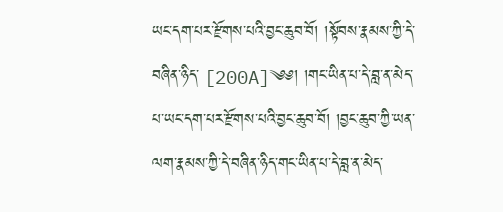ཡང་དག་པར་རྫོགས་པའི་བྱང་ཆུབ་བོ། །སྟོབས་རྣམས་ཀྱི་དེ་བཞིན་ཉིད་ [200A]༄༅། །གང་ཡིན་པ་དེ་བླ་ན་མེད་པ་ཡང་དག་པར་རྫོགས་པའི་བྱང་ཆུབ་བོ། །བྱང་ཆུབ་ཀྱི་ཡན་ལག་རྣམས་ཀྱི་དེ་བཞིན་ཉིད་གང་ཡིན་པ་དེ་བླ་ན་མེད་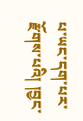པ་ཡང་དག་པར་ རྫོགས་པའི། །བྱང་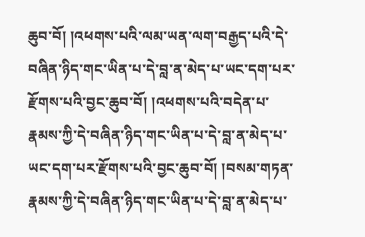ཆུབ་བོ། །འཕགས་པའི་ལམ་ཡན་ལག་བརྒྱད་པའི་དེ་བཞིན་ཉིད་གང་ཡིན་པ་དེ་བླ་ན་མེད་པ་ཡང་དག་པར་རྫོགས་པའི་བྱང་ཆུབ་བོ། །འཕགས་པའི་བདེན་པ་ རྣམས་ཀྱི་དེ་བཞིན་ཉིད་གང་ཡིན་པ་དེ་བླ་ན་མེད་པ་ཡང་དག་པར་རྫོགས་པའི་བྱང་ཆུབ་བོ། །བསམ་གཏན་རྣམས་ཀྱི་དེ་བཞིན་ཉིད་གང་ཡིན་པ་དེ་བླ་ན་མེད་པ་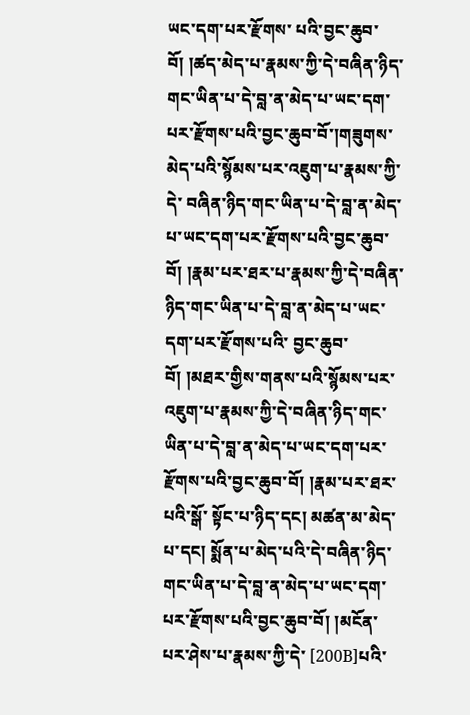ཡང་དག་པར་རྫོགས་ པའི་བྱང་ཆུབ་བོ། །ཚད་མེད་པ་རྣམས་ཀྱི་དེ་བཞིན་ཉིད་གང་ཡིན་པ་དེ་བླ་ན་མེད་པ་ཡང་དག་པར་རྫོགས་པའི་བྱང་ཆུབ་བོ་།གཟུགས་མེད་པའི་སྙོམས་པར་འཇུག་པ་རྣམས་ཀྱི་དེ་ བཞིན་ཉིད་གང་ཡིན་པ་དེ་བླ་ན་མེད་པ་ཡང་དག་པར་རྫོགས་པའི་བྱང་ཆུབ་བོ། །རྣམ་པར་ཐར་པ་རྣམས་ཀྱི་དེ་བཞིན་ཉིད་གང་ཡིན་པ་དེ་བླ་ན་མེད་པ་ཡང་དག་པར་རྫོགས་པའི་ བྱང་ཆུབ་བོ། །མཐར་གྱིས་གནས་པའི་སྙོམས་པར་འཇུག་པ་རྣམས་ཀྱི་དེ་བཞིན་ཉིད་གང་ཡིན་པ་དེ་བླ་ན་མེད་པ་ཡང་དག་པར་རྫོགས་པའི་བྱང་ཆུབ་བོ། །རྣམ་པར་ཐར་པའི་སྒོ་ སྟོང་པ་ཉིད་དང། མཚན་མ་མེད་པ་དང། སྨོན་པ་མེད་པའི་དེ་བཞིན་ཉིད་གང་ཡིན་པ་དེ་བླ་ན་མེད་པ་ཡང་དག་པར་རྫོགས་པའི་བྱང་ཆུབ་བོ། །མངོན་པར་ཤེས་པ་རྣམས་ཀྱི་དེ་ [200B]པའི་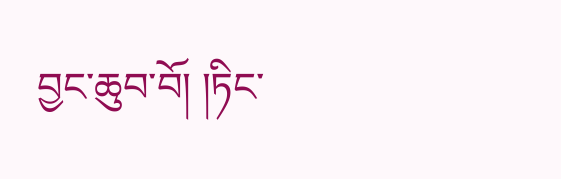བྱང་ཆུབ་བོ། །ཏིང་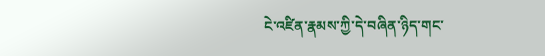ངེ་འཛིན་རྣམས་ཀྱི་དེ་བཞིན་ཉིད་གང་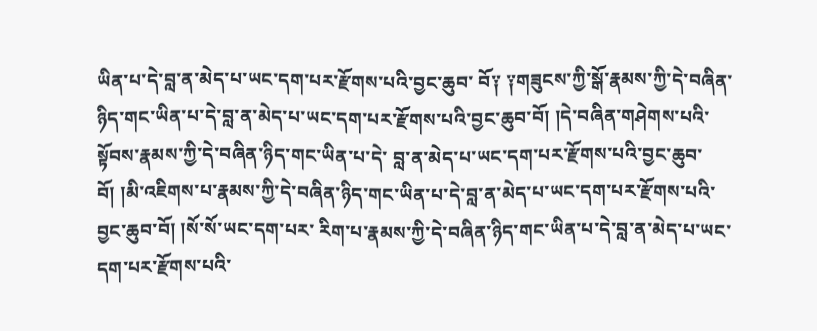ཡིན་པ་དེ་བླ་ན་མེད་པ་ཡང་དག་པར་རྫོགས་པའི་བྱང་ཆུབ་ བོ༑ ༑གཟུངས་ཀྱི་སྒོ་རྣམས་ཀྱི་དེ་བཞིན་ཉིད་གང་ཡིན་པ་དེ་བླ་ན་མེད་པ་ཡང་དག་པར་རྫོགས་པའི་བྱང་ཆུབ་བོ། །དེ་བཞིན་གཤེགས་པའི་སྟོབས་རྣམས་ཀྱི་དེ་བཞིན་ཉིད་གང་ཡིན་པ་དེ་ བླ་ན་མེད་པ་ཡང་དག་པར་རྫོགས་པའི་བྱང་ཆུབ་བོ། །མི་འཇིགས་པ་རྣམས་ཀྱི་དེ་བཞིན་ཉིད་གང་ཡིན་པ་དེ་བླ་ན་མེད་པ་ཡང་དག་པར་རྫོགས་པའི་བྱང་ཆུབ་བོ། །སོ་སོ་ཡང་དག་པར་ རིག་པ་རྣམས་ཀྱི་དེ་བཞིན་ཉིད་གང་ཡིན་པ་དེ་བླ་ན་མེད་པ་ཡང་དག་པར་རྫོགས་པའི་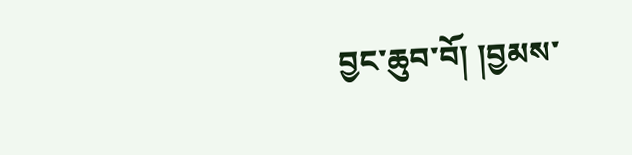བྱང་ཆུབ་བོ། །བྱམས་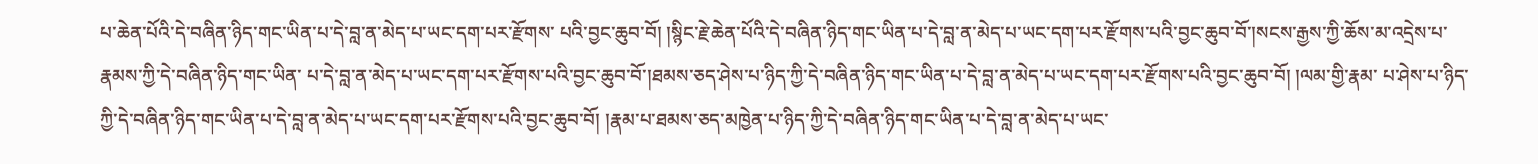པ་ཆེན་པོའི་དེ་བཞིན་ཉིད་གང་ཡིན་པ་དེ་བླ་ན་མེད་པ་ཡང་དག་པར་རྫོགས་ པའི་བྱང་ཆུབ་བོ། །སྙིང་རྗེ་ཆེན་པོའི་དེ་བཞིན་ཉིད་གང་ཡིན་པ་དེ་བླ་ན་མེད་པ་ཡང་དག་པར་རྫོགས་པའི་བྱང་ཆུབ་བོ་།སངས་རྒྱས་ཀྱི་ཆོས་མ་འདྲེས་པ་རྣམས་ཀྱི་དེ་བཞིན་ཉིད་གང་ཡིན་ པ་དེ་བླ་ན་མེད་པ་ཡང་དག་པར་རྫོགས་པའི་བྱང་ཆུབ་བོ་།ཐམས་ཅད་ཤེས་པ་ཉིད་ཀྱི་དེ་བཞིན་ཉིད་གང་ཡིན་པ་དེ་བླ་ན་མེད་པ་ཡང་དག་པར་རྫོགས་པའི་བྱང་ཆུབ་བོ། །ལམ་གྱི་རྣམ་ པ་ཤེས་པ་ཉིད་ཀྱི་དེ་བཞིན་ཉིད་གང་ཡིན་པ་དེ་བླ་ན་མེད་པ་ཡང་དག་པར་རྫོགས་པའི་བྱང་ཆུབ་བོ། །རྣམ་པ་ཐམས་ཅད་མཁྱེན་པ་ཉིད་ཀྱི་དེ་བཞིན་ཉིད་གང་ཡིན་པ་དེ་བླ་ན་མེད་པ་ཡང་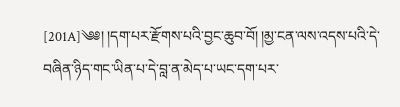[201A]༄༅། །དག་པར་རྫོགས་པའི་བྱང་ཆུབ་བོ། །མྱ་ངན་ལས་འདས་པའི་དེ་བཞིན་ཉིད་གང་ཡིན་པ་དེ་བླ་ན་མེད་པ་ཡང་དག་པར་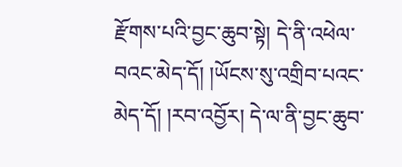རྫོགས་པའི་བྱང་ཆུབ་སྟེ། དེ་ནི་འཕེལ་ བའང་མེད་དོ། །ཡོངས་སུ་འགྲིབ་པའང་མེད་དོ། །རབ་འབྱོར། དེ་ལ་ནི་བྱང་ཆུབ་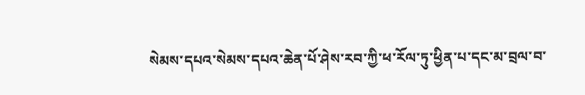སེམས་དཔའ་སེམས་དཔའ་ཆེན་པོ་ཤེས་རབ་ཀྱི་ཕ་རོལ་ཏུ་ཕྱིན་པ་དང་མ་བྲལ་བ་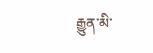རྒྱུན་མི་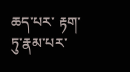ཆད་པར་ རྟག་ཏུ་རྣམ་པར་